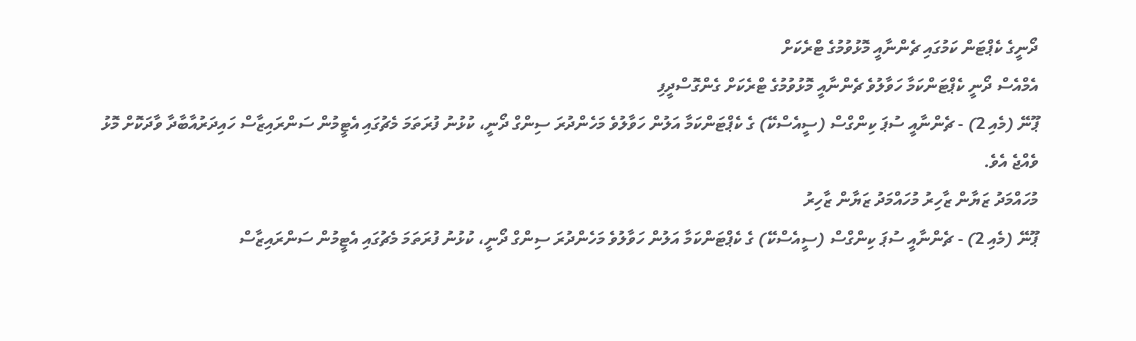ދޯނީގެ ކެޕްޓަން ކަމުގައި ޗެންނާއީ މޮޅުވުމުގެ ޓްރެކަށް
އެމްއެސް ދޯނީ ކެޕްޓަންކަމާ ހަވާލުވެ ޗެންނާއީ މޮޅުވުމުގެ ޓްރެކަށް ގެންގޮސްދީފި
ޕޫނޭ (މެއި 2) - ޗެންނާއީ ސުޕަ ކިންގްސް (ސީއެސްކޭ) ގެ ކެޕްޓަންކަމާ އަލުން ހަވާލުވެ މަހެންދުރަ ސިންގް ދޯނީ، ކުޅުނު ފުރަތަމަ މެޗުގައި އެޓީމުން ސަންރައިޒާސް ހައިދަރުއާބާދާ ވާދަކޮށް މޮޅު ވެއްޖެ އެވެ.
މުހައްމަދު ޒަޔާން ޒާހިރު މުހައްމަދު ޒަޔާން ޒާހިރު
ޕޫނޭ (މެއި 2) - ޗެންނާއީ ސުޕަ ކިންގްސް (ސީއެސްކޭ) ގެ ކެޕްޓަންކަމާ އަލުން ހަވާލުވެ މަހެންދުރަ ސިންގް ދޯނީ، ކުޅުނު ފުރަތަމަ މެޗުގައި އެޓީމުން ސަންރައިޒާސް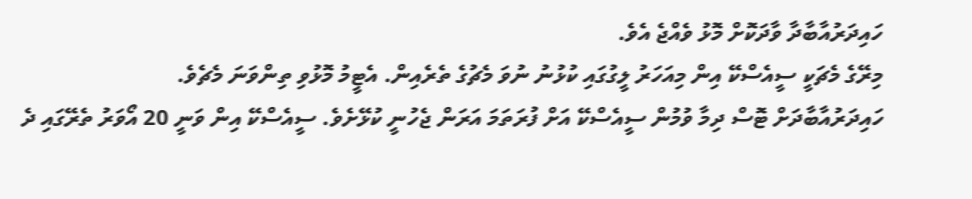ހައިދަރުއާބާދާ ވާދަކޮށް މޮޅު ވެއްޖެ އެވެ.
މިރޭގެ މެޗަކީ ސީއެސްކޭ އިން މިއަހަރު ލީގުގައި ކުޅުނު ނުވަ މެޗުގެ ތެރެއިން. އެޓީމު މޮޅުވި ތިންވަނަ މެޗެވެ.
ހައިދަރުއާބާދަށް ޓޮސް ދިމާ ވުމުން ސީއެސްކޭ އަށް ފުރަތަމަ އަރަން ޖެހުނީ ކުޅޭށެވެ. ސީއެސްކޭ އިން ވަނީ 20 އޯވަރު ތެރޭގައި ދެ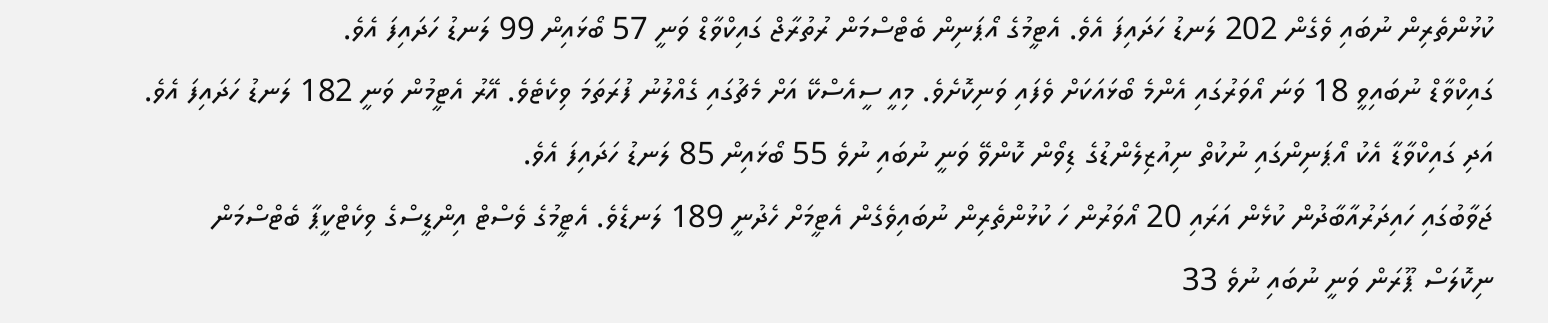ކުޅުންތެރިން ނުބައި ވެގެން 202 ލަނޑު ހަދައިފަ އެވެ. އެޓީމުގެ އޯޕަނިން ބެޓްސްމަން ރުތުރާޖް ގައިކްވާޑް ވަނީ 57 ބޯޅައިން 99 ލަނޑު ހަދައިފަ އެވެ.
ގައިކްވާޑް ނުބައިވީ 18 ވަނަ އޯވަރުގައި އެންމެ ބޯޅައަކަށް ވެފައި ވަނިކޮށެވެ. މިއީ ސީއެސްކޭ އަށް މެޗުގައި ގެއްލުނު ފުރަތަމަ ވިކެޓެވެ. އޭރު އެޓީމުން ވަނީ 182 ލަނޑު ހަދައިފަ އެވެ. އަދި ގައިކްވާޑާ އެކު އޯޕަނިންގައި ނުކުތް ނިއުޒިލެންޑުގެ ޑިވޯން ކޮންވޭ ވަނީ ނުބައި ނުވެ 55 ބޯޅައިން 85 ލަނޑު ހަދައިފަ އެވެ.
ޖަވާބުގައި ހައިދަރުއާބާދުން ކުޅެން އަރައި 20 އޯވަރުން ހަ ކުޅުންތެރިން ނުބައިވެގެން އެޓީމަށް ހެދުނީ 189 ލަނޑެވެ. އެޓީމުގެ ވެސްޓް އިންޑީސްގެ ވިކެޓްކީޕާ ބެޓްސްމަން ނިކޮލަސް ޕޫރަން ވަނީ ނުބައި ނުވެ 33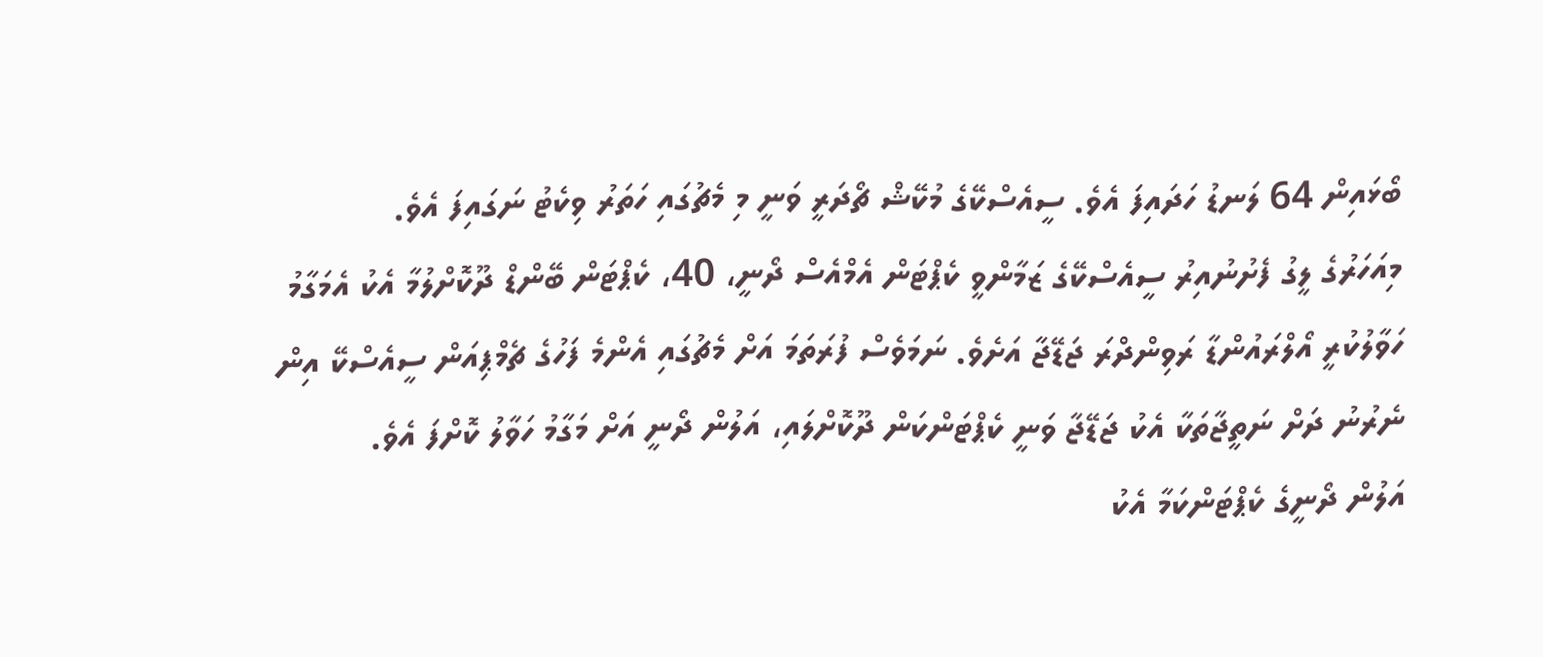ބޯޅައިން 64 ލަނޑު ހަދައިފަ އެވެ. ސީއެސްކޭގެ މުކޭޝް ޗޯދަރީ ވަނީ މި މެޗުގައި ހަތަރު ވިކެޓު ނަގައިފަ އެވެ.
މިއަހަރުގެ ލީގު ފެށުނުއިރު ސީއެސްކޭގެ ޒަމާންވީ ކެޕްޓަން އެމްއެސް ދޯނީ، 40، ކެޕްޓަން ބޭންޑް ދޫކޮށްލުމާ އެކު އެމަގާމު ހަވާލުކުރީ އޯލްރައުންޑާ ރަވިންދްރަ ޖަޑޭޖާ އަށެވެ. ނަމަވެސް ފުރަތަމަ އަށް މެޗުގައި އެންމެ ފަހުގެ ޗެމްޕިއަން ސީއެސްކޭ އިން ނެރުނު ދަށް ނަތީޖާތަކާ އެކު ޖަޑޭޖާ ވަނީ ކެޕްޓަންކަން ދޫކޮށްލައި، އަލުން ދޯނީ އަށް މަގާމު ހަވާލު ކޮށްފަ އެވެ.
އަލުން ދޯނީގެ ކެޕްޓަންކަމާ އެކު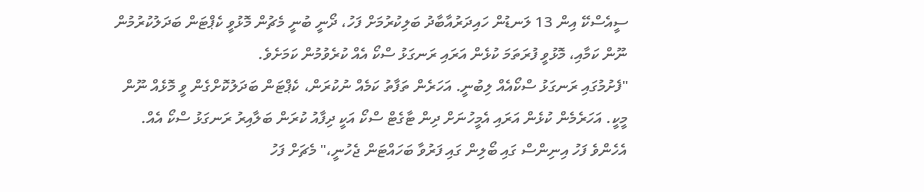ސީއެސްކޭ އިން 13 ލަނޑުން ހައިދަރުއާބާދު ބަލިކުރުމަށް ފަހު، ދޯނީ ބުނީ މެޗުން މޮޅުވީ ކެޕްޓަން ބަދަލުކުރުމުން ނޫން ކަމާއި، މޮޅުވީ ފުރަތަމަ ކުޅެން އަރައި ރަނގަޅު ސްކޯ އެއް ކުރެވުމުން ކަމަށެވެ.
"ފެށުމުގައި ރަނގަޅު ސްކޯއެއް ލިބުނީ. އަހަރެން ތަފާތު ކަމެއް ނުކުރަން، ކެޕްޓަން ބަދަލުކޮށްގެން ވީ މޮޅެއް ނޫން މީކީ. އަހަރެމެން ކުޅެން އަރައި އެމީހުނަށް ދިން ޓާގެޓް ސްކޯ އަކީ ދިފާއު ކުރަން ބަލާއިރު ރަނގަޅު ސްކޯ އެއް. އެހެންވެ ފަހު އިނިންސް ގައި ބޯލިން ގައި ފަރުވާ ބަހައްޓަން ޖެހުނީ،" މެޗަށް ފަހު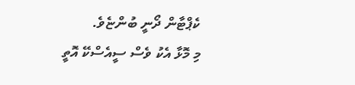ކެޕްޓާން ދޯނީ ބުންޏެވެ.
މި މޮޅާ އެކު ވެސް ސީއެސްކޭ އޮތީ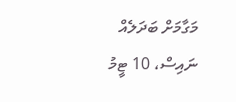މަގާމަށް ބަދަލެއް ނައިސް، 10 ޓީމު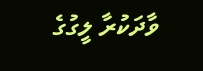ވާދަކުރާ ލީގުގެ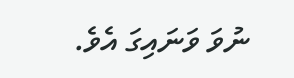ނުވަ ވަނައިގަ އެވެ.